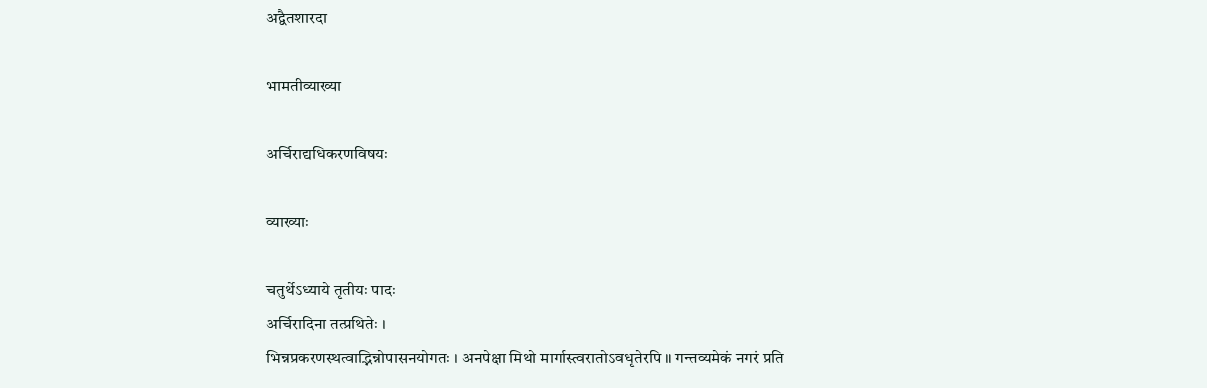अद्वैतशारदा

भामतीव्याख्या

अर्चिराद्यधिकरणविषयः

व्याख्याः

चतुर्थेऽध्याये तृतीयः पादः
अर्चिरादिना तत्प्रथितेः ।
भिन्नप्रकरणस्थत्वाद्भिन्नोपासनयोगतः । अनपेक्षा मिथो मार्गास्त्वरातोऽवधृतेरपि ॥ गन्तव्यमेकं नगरं प्रति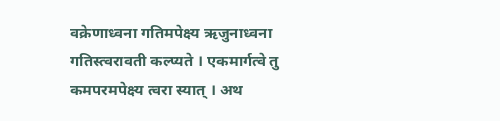वक्रेणाध्वना गतिमपेक्ष्य ऋजुनाध्वना गतिस्त्वरावती कल्प्यते । एकमार्गत्वे तु कमपरमपेक्ष्य त्वरा स्यात् । अथ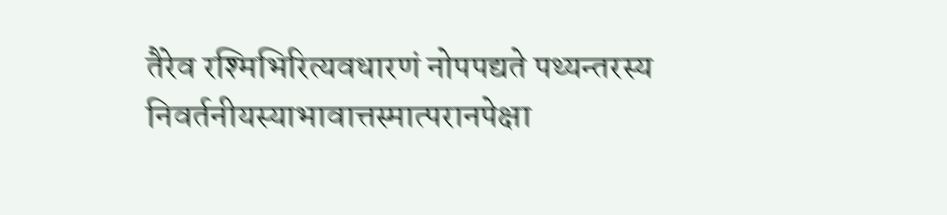तैरेव रश्मिभिरित्यवधारणं नोपपद्यते पथ्यन्तरस्य निवर्तनीयस्याभावात्तस्मात्परानपेक्षा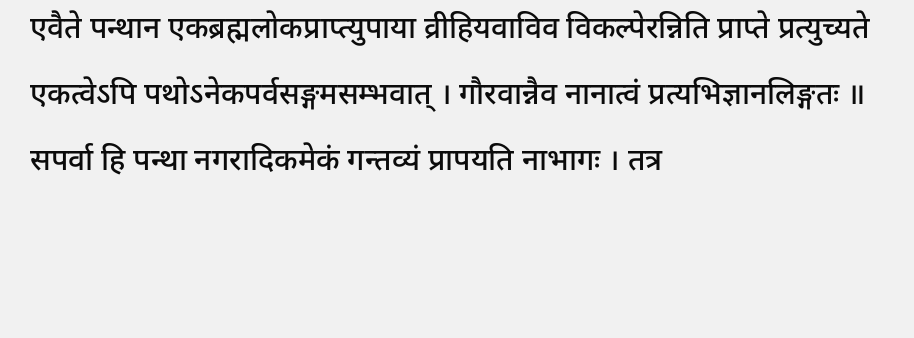एवैते पन्थान एकब्रह्मलोकप्राप्त्युपाया व्रीहियवाविव विकल्पेरन्निति प्राप्ते प्रत्युच्यते एकत्वेऽपि पथोऽनेकपर्वसङ्गमसम्भवात् । गौरवान्नैव नानात्वं प्रत्यभिज्ञानलिङ्गतः ॥ सपर्वा हि पन्था नगरादिकमेकं गन्तव्यं प्रापयति नाभागः । तत्र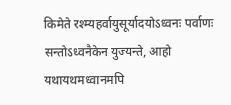किमेते रश्म्यहर्वायुसूर्यादयोऽध्वनः पर्वाणः सन्तोऽध्वनैकेन युज्यन्ते, आहो यथायथमध्वानमपि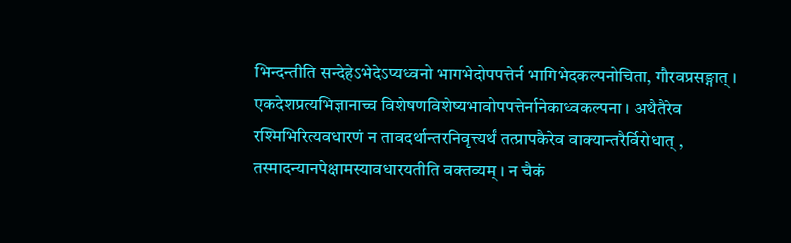भिन्दन्तीति सन्देहेऽभेदेऽप्यध्वनो भागभेदोपपत्तेर्न भागिभेदकल्पनोचिता, गौरवप्रसङ्गात् । एकदेशप्रत्यभिज्ञानाच्च विशेषणविशेष्यभावोपपत्तेर्नानेकाध्वकल्पना । अथैतैरेव रश्मिभिरित्यवधारणं न तावदर्थान्तरनिवृत्त्यर्थं तत्प्रापकैरेव वाक्यान्तरैर्विरोधात् , तस्मादन्यानपेक्षामस्यावधारयतीति वक्तव्यम् । न चैकं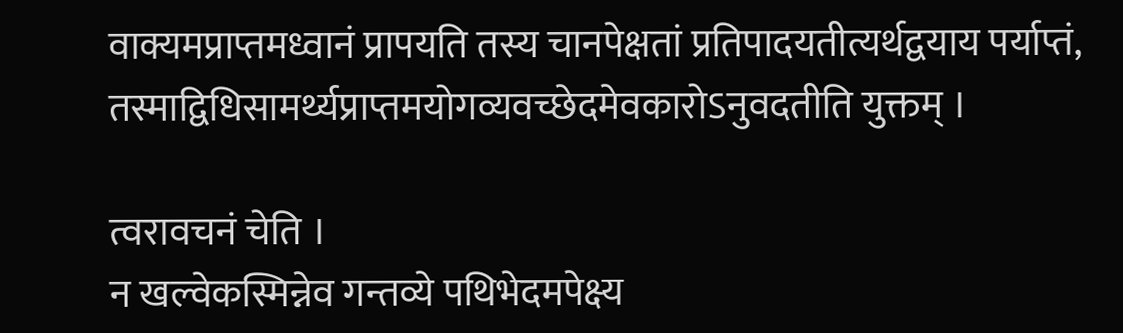वाक्यमप्राप्तमध्वानं प्रापयति तस्य चानपेक्षतां प्रतिपादयतीत्यर्थद्वयाय पर्याप्तं, तस्माद्विधिसामर्थ्यप्राप्तमयोगव्यवच्छेदमेवकारोऽनुवदतीति युक्तम् ।

त्वरावचनं चेति ।
न खल्वेकस्मिन्नेव गन्तव्ये पथिभेदमपेक्ष्य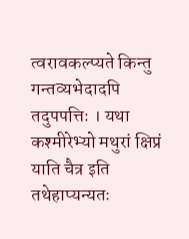त्वरावकल्प्यते किन्तु गन्तव्यभेदादपि तदुपपत्तिः । यथा कश्मीरेभ्यो मथुरां क्षिप्रं याति चैत्र इति तथेहाप्यन्यतः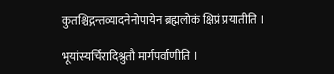कुतश्चिद्गन्तव्यादनेनोपायेन ब्रह्मलोकं क्षिप्रं प्रयातीति ।

भूयांस्यर्चिरादिश्रुतौ मार्गपर्वाणीति ।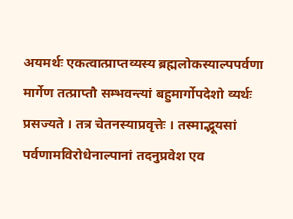अयमर्थः एकत्वात्प्राप्तव्यस्य ब्रह्मलोकस्याल्पपर्वणा मार्गेण तत्प्राप्तौ सम्भवन्त्यां बहुमार्गोपदेशो व्यर्थः प्रसज्यते । तत्र चेतनस्याप्रवृत्तेः । तस्माद्भूयसां पर्वणामविरोधेनाल्पानां तदनुप्रवेश एव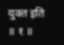युक्त इति ॥ १ ॥